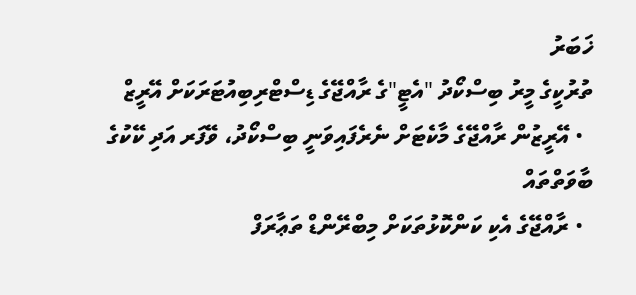ޚަބަރު
ތުރުކީގެ މީރު ބިސްކޯދު "އެޓީ"ގެ ރާއްޖޭގެ ޑިސްޓްރިބިއުޓަރަކަށް އޭރީޒް
  • އޭރީޒުން ރާއްޖޭގެ މާކެޓަށް ނެރެފައިވަނީ ބިސްކޯދު، ވޭފަރ އަދި ކޭކުގެ ބާވަތްތައް
  • ރާއްޖޭގެ އެކި ކަންކޮޅުތަކަށް މިބްރޭންޑް ތަޢާރަފް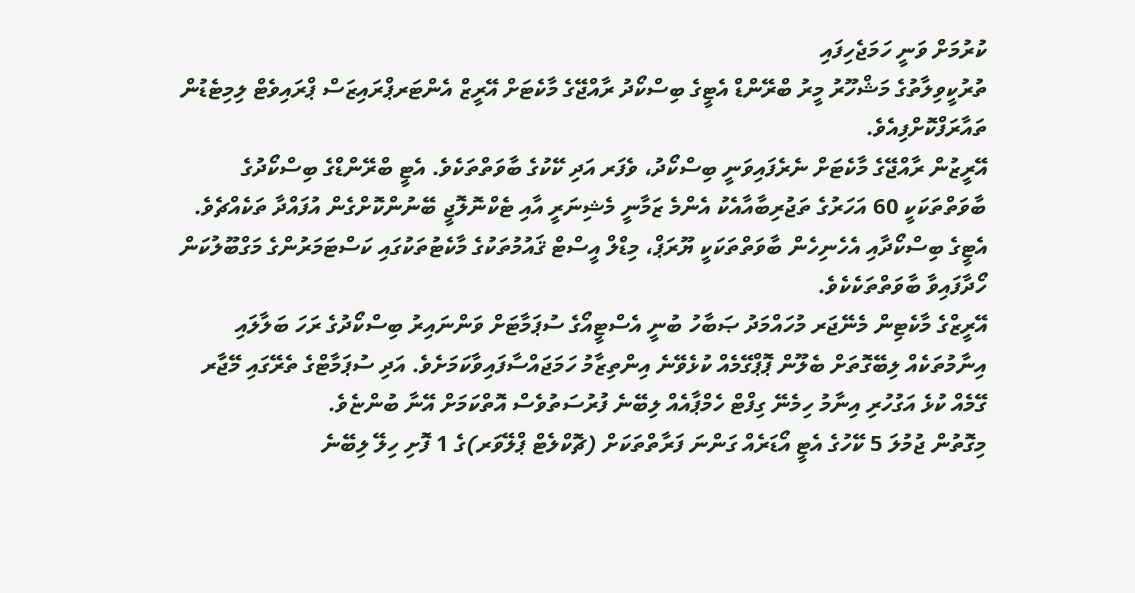ކުރުމަށް ވަނީ ހަމަޖެހިފައި
ތުރުކީވިލާތުގެ މަޝްހޫރު މީރު ބްރޭންޑް އެޓީގެ ބިސްކޯދު ރާއްޖޭގެ މާކެޓަށް އޭރީޒް އެންޓަރޕްރައިޒަސް ޕްރައިވެޓް ލިމިޓެޑުން ތައާރަފްކޮށްފިއެވެ.
އޭރީޒުން ރާއްޖޭގެ މާކެޓަށް ނެރެފައިވަނީ ބިސްކޯދު، ވެފަރ އަދި ކޭކުގެ ބާވަތްތަކެވެ. އެޓީ ބްރޭންޑްގެ ބިސްކޯދުގެ ބާވަތްތަކަކީ 60 އަހަރުގެ ތަޖުރިބާއާއެކު އެންމެ ޒަމާނީ މެޝިނަރީ އާއި ޓެކްނޮލޮޖީ ބޭނުންކޮށްގެން އުފައްދާ ތަކެއްޗެވެ. އެޓީގެ ބިސްކޯދާއި އެހެނިހެން ބާވަތްތަކަކީ ޔޫރަޕް، މިޑްލް އީސްޓް ޤައުމުތަކުގެ މާކެޓުތަކުގައި ކަސްޓަމަރުންގެ މަގްބޫލުކަން ހޯދާފައިވާ ބާވަތްތަކެކެވެ.
އޭރީޒްގެ މާކެޓިން މެނޭޖަރ މުހައްމަދު ޞަބާހު ބުނީ އެސްޓީއޯގެ ސުޕަމާޓަށް ވަންނައިރު ބިސްކޯދުގެ ރަހަ ބަލާލައި އިނާމުތަކެއް ލިބޭގޮތަށް ބެލޫން ޕޮޕްގޭމެއް ކުޅެވޭނެ އިންތިޒާމު ހަމަޖައްސާފައިވާކަމަށެވެ. އަދި ސުޕަމާޓްގެ ތެރޭގައި މޭޖާރ ގޭމެއް ކުޅެ އަގުހުރި އިނާމު ހިމެނޭ ގިފްޓް ހެމްޕާއެއް ލިބޭނެ ފުރުސަތުވެސް އޮތްކަމަށް އޭނާ ބުންޏެވެ.
މިގޮތުން ޖުމުލަ 5 ކޭހުގެ އެޓީ އޯޑަރެއް ގަންނަ ފަރާތްތަކަށް (ޗޮކްލެޓް ޕްލޭވަރ)ގެ 1 ފޮށި ހިލޭ ލިބޭނެ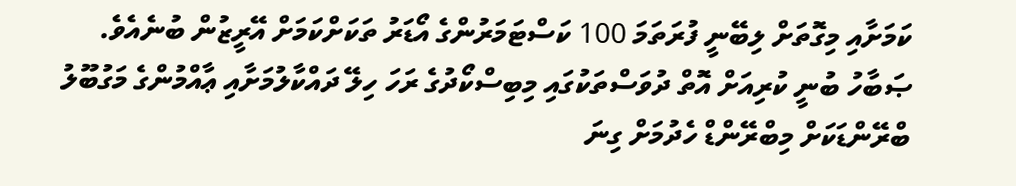ކަމަށާއި މިގޮތަށް ލިބޭނީ ފުރަތަމަ 100 ކަސްޓަމަރުންގެ އޯޑަރު ތަކަށްކަމަށް އޭރީޒުން ބުނެއެވެ.
ޞަބާހު ބުނީ ކުރިއަށް އޮތް ދުވަސްތަކުގައި މިބިސްކޯދުގެ ރަހަ ހިލޭ ދައްކާލުމަށާއި ޢާއްމުންގެ މަގުބޫލު ބްރޭންޑަކަށް މިބްރޭންޑް ހެދުމަށް ގިނަ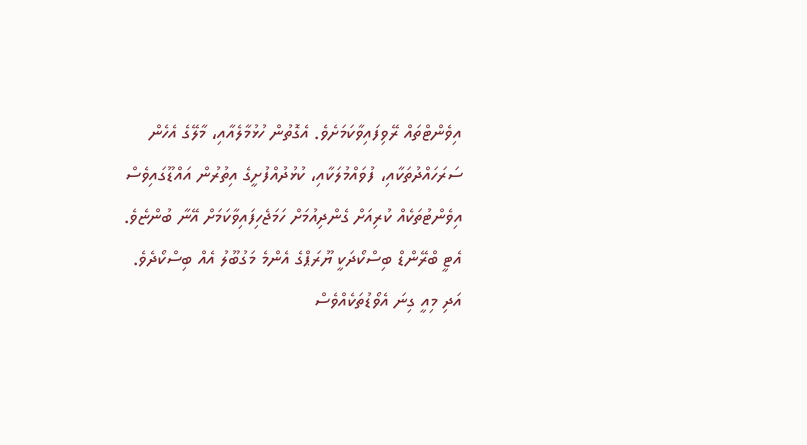އިވެންޓްތައް ރޭވިފައިވާކަމަށެވެ. އެގޮތުން ހުޅުމާލެއާއި، މާލޭގެ އެހެން ސަރަހައްދުތަކާއި، ފުވައްމުލަކާއި، ކުޅުދުއްފުށީގެ އިތުރުން އައްޑޫގައިވެސް އިވެންޓުތަކެއް ކުރިއަށް ގެންދިއުމަށް ހަމަޖެހިފައިވާކަމަށް އޭނާ ބުންޏެވެ.
އެޓީ ބްރޭންޑް ބިސްކޯދަކީ ޔޫރަޕްގެ އެންމެ މަގުބޫލު އެއް ބިސްކޯދެވެ. އަދި މިއީ ގިނަ އެވޯޑުތަކެއްވެސް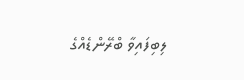ލިބިފައިވާ ބްރޭންޑެއްގެ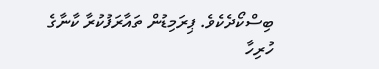ބިސްކޯދެކެވެ. ޕިރަމިޑުން ތައާރަފުކުރާ ކާނާގެ ހުރިހާ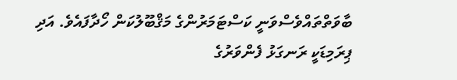ބާވަތްތައްވެސްވަނީ ކަސްޓަމަރުންގެ މަޤްބޫލުކަން ހޯދާފައެވެ. އަދި ޕިރަމިޑަކީ ރަނގަޅު ފެންވަރުގެ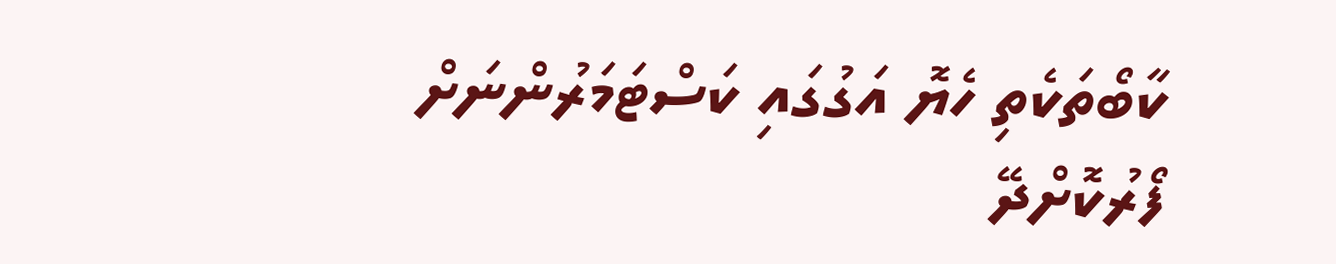ކާބޯތަކެތި ހެޔޮ އަގުގައި ކަސްޓަމަރުންނަށް ފޯރުކޮށްދޭ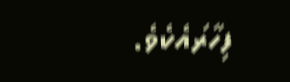ފިހާރައެކެވެ.